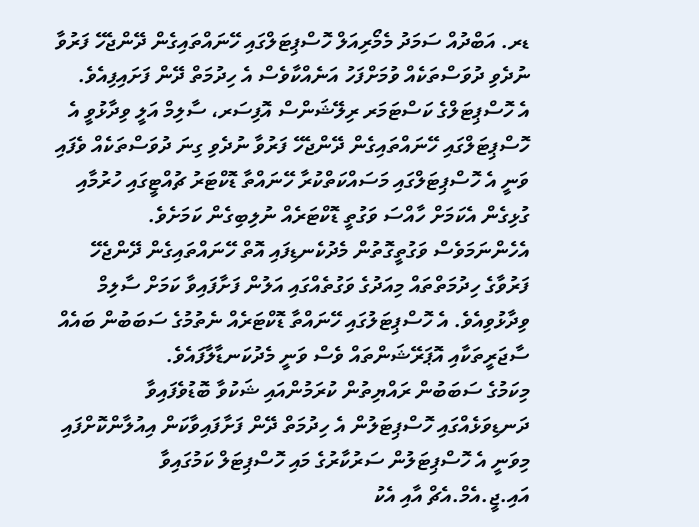ޑރ. އަބްދުއް ސަމަދު މެމޯރިއަލް ހޮސްޕިޓަލްގައި ހޭނައްތައިގެން ދޭންޖެހޭ ފަރުވާ ނުދެވި ދުވަސްތަކެއް ވުމަށްފަހު އަނެއްކާވެސް އެ ހިދުމަތް ދޭން ފަށައިފިއެވެ.
އެ ހޮސްޕިޓަލްގެ ކަސްޓަމަރ ރިލޭޝަންސް އޮފިސަރ، ސާލިމް އަލީ ވިދާޅުވީ އެ ހޮސްޕިޓަލްގައި ހޭނައްތައިގެން ދޭންޖެހޭ ފަރުވާ ނުދެވި ގިނަ ދުވަސްތަކެއް ވެފައި ވަނީ އެ ހޮސްޕިޓަލްގައި މަސައްކަތްކުރާ ހޭނައްތާ ޑޮކްޓަރު ޗުއްޓީގައި ހުރުމާއި ގުޅިގެން އެކަމަށް ހާއްސަ ވަގުތީ ޑޮކްޓަރެއް ނުލިބިގެން ކަމަށެވެ.
އެހެންނަމަވެސް ވަގުތީގޮތުން މެދުކެނޑިފައި އޮތް ހޭނައްތައިގެން ދޭންޖެހޭ ފަރުވާގެ ހިދުމަތްތައް މިއަދުގެ ވަގުތެއްގައި އަލުން ފަށާފައިވާ ކަމަށް ސާލިމް ވިދާޅުވިއެވެ. އެ ހޮސްޕިޓަލުގައި ހޭނައްތާ ޑޮކްޓަރެއް ނެތުމުގެ ސަބަބުން ބައެއް ސާޖަރީތަކާއި އޮޕަރޭޝަންތައް ވެސް ވަނީ މެދުކަނޑާލާފައެވެ.
މިކަމުގެ ސަބަބުން ރައްޔިތުން ކުރަމުންއައި ޝަކުވާ ބޮޑުވެފައިވާ ދަނޑިވަޅެއްގައި ހޮސްޕިޓަލުން އެ ހިދުމަތް ދޭން ފަށާފައިވާކަން އިއުލާންކޮށްފައި މިވަނީ އެ ހޮސްޕިޓަލުން ސަރުކާރުގެ މައި ހޮސްޕިޓަލް ކަމުގައިވާ އައި.ޖީ.އެމް.އެޗް އާއި އެކު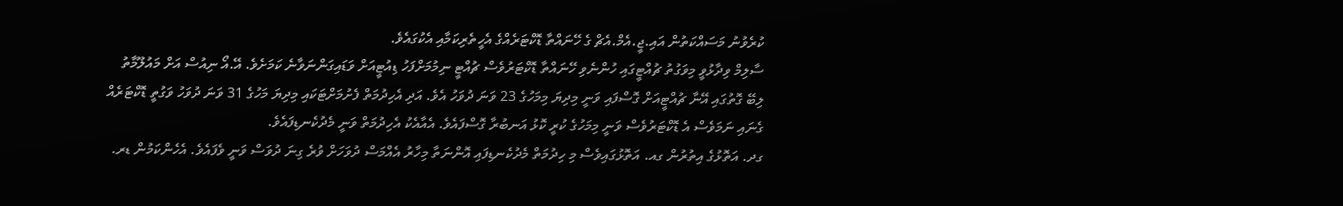ކުރެވުނު މަސައްކަތުން އައި.ޖީ.އެމް.އެޗް ގެ ހޭނައްތާ ޑޮކްޓަރެއްގެ އެހީތެރިކަމާއި އެކުގައެވެ.
ސާލިމް ވިދާޅުވީ މިވަގުތު ޗުއްޓީގައި ހުންނެވި ހޭނައްތާ ޑޮކްޓަރުވެސް ޗުއްޓީ ނިމުމަށްފަހު ޑިއުޓީއަށް ވަޑައިގަންނަވާނެ ކަމަށެވެ. އޭ.އޯ ނިއުސް އަށް މައުލޫމާތު ލިބޭ ގޮތުގައި އޭނާ ޗުއްޓީއަށް ގޮސްފައި ވަނީ މިދިޔަ މިމަހުގެ 23 ވަނަ ދުވަހު އެވެ. އަދި އެހިދުމަތް ފެށުމަށްޓަކައި މިދިޔަ މަހުގެ 31 ވަނަ ދުވަހު ވަގުތީ ޑޮކްޓަރެއް ގެނައި ނަމަވެސް އެ ޑޮކްޓަރުވެސް ވަނީ މިމަހުގެ ކުރީ ކޮޅު އަނބުރާ ގޮސްފައެވެ. އެއާއެކު އެހިދުމަތް ވަނީ މެދުކެނޑިފައެވެ.
ގދ. އަތޮޅުގެ އިތުރުން ގއ. އަތޮޅުގައިވެސް މި ހިދުމަތް މެދުކެނޑިފައި އޮންނަތާ މިހާރު އެއްމަސް ދުވަހަށް ވުރެ ގިނަ ދުވަސް ވަނީ ވެފައެވެ. އެހެންކަމުން ޑރ.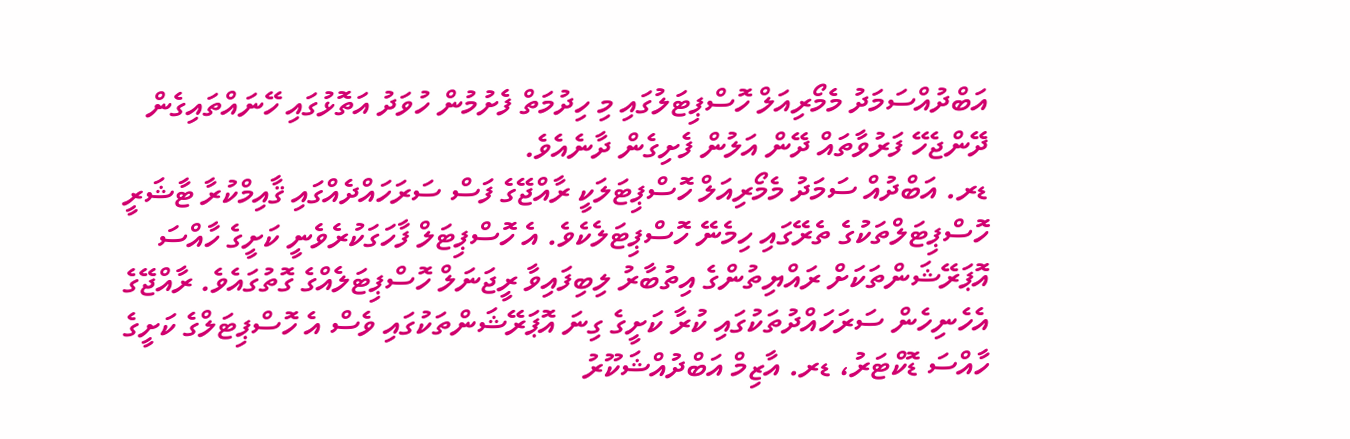އަބްދުއްސަމަދު މެމޯރިއަލް ހޮސްޕިޓަލުގައި މި ހިދުމަތް ފެށުމުން ހުވަދު އަތޮޅުގައި ހޭނައްތައިގެން ދޭންޖެހޭ ފަރުވާތައް ދޭން އަލުން ފެށިގެން ދާނެއެވެ.
ޑރ. އަބްދުއް ސަމަދު މެމޯރިއަލް ހޮސްޕިޓަލަކީ ރާއްޖޭގެ ފަސް ސަރަހައްދެއްގައި ޤާއިމްކުރާ ޓާޝަރީ ހޮސްޕިޓަލްތަކުގެ ތެރޭގައި ހިމެނޭ ހޮސްޕިޓަލެކެވެ. އެ ހޮސްޕިޓަލް ފާހަގަކުރެވެނީ ކަށީގެ ހާއްސަ އޮޕަރޭޝަންތަކަށް ރައްޔިތުންގެ އިތުބާރު ލިބިފައިވާ ރީޖަނަލް ހޮސްޕިޓަލެއްގެ ގޮތުގައެވެ. ރާއްޖޭގެ އެހެނިހެން ސަރަހައްދުތަކުގައި ކުރާ ކަށީގެ ގިނަ އޮޕަރޭޝަންތަކުގައި ވެސް އެ ހޮސްޕިޓަލްގެ ކަށީގެ ހާއްސަ ޑޮކްޓަރު، ޑރ. އާޒިމް އަބްދުއްޝަކޫރު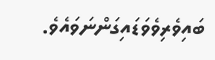ބައިވެރިވެވަޑައިގަންނަވައެވެ.